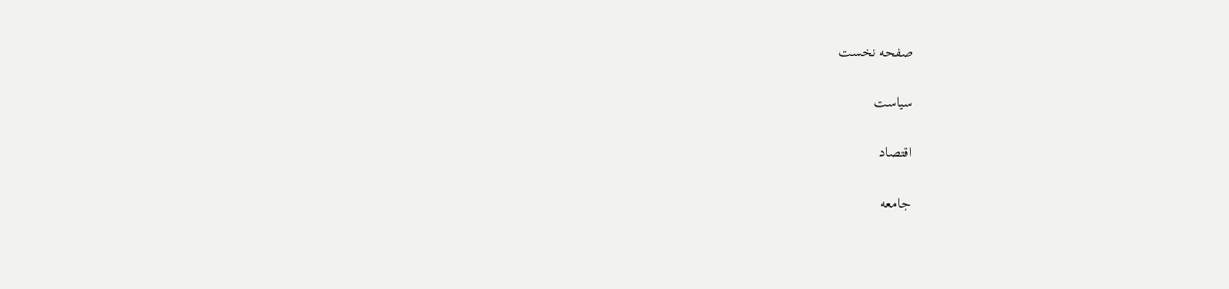صفحه نخست

سیاست

اقتصاد

جامعه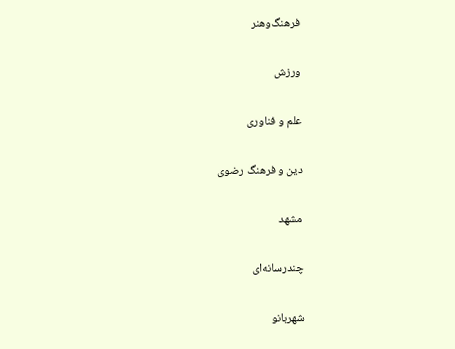فرهنگ‌وهنر

ورزش

علم و فناوری

دین و فرهنگ رضوی

مشهد

چندرسانه‌ای

شهربانو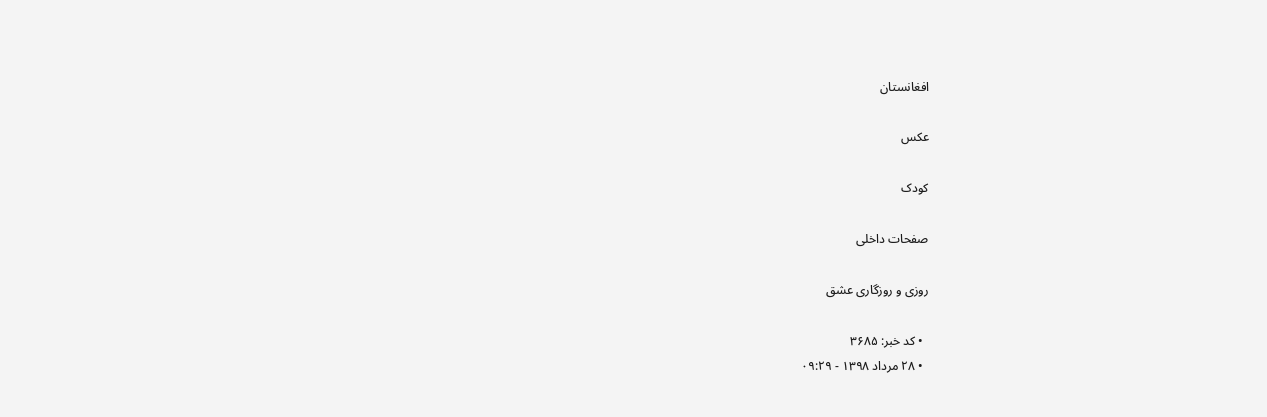افغانستان

عکس

کودک

صفحات داخلی

روزی و روزگاری عشق

  • کد خبر: ۳۶۸۵
  • ۲۸ مرداد ۱۳۹۸ - ۰۹:۲۹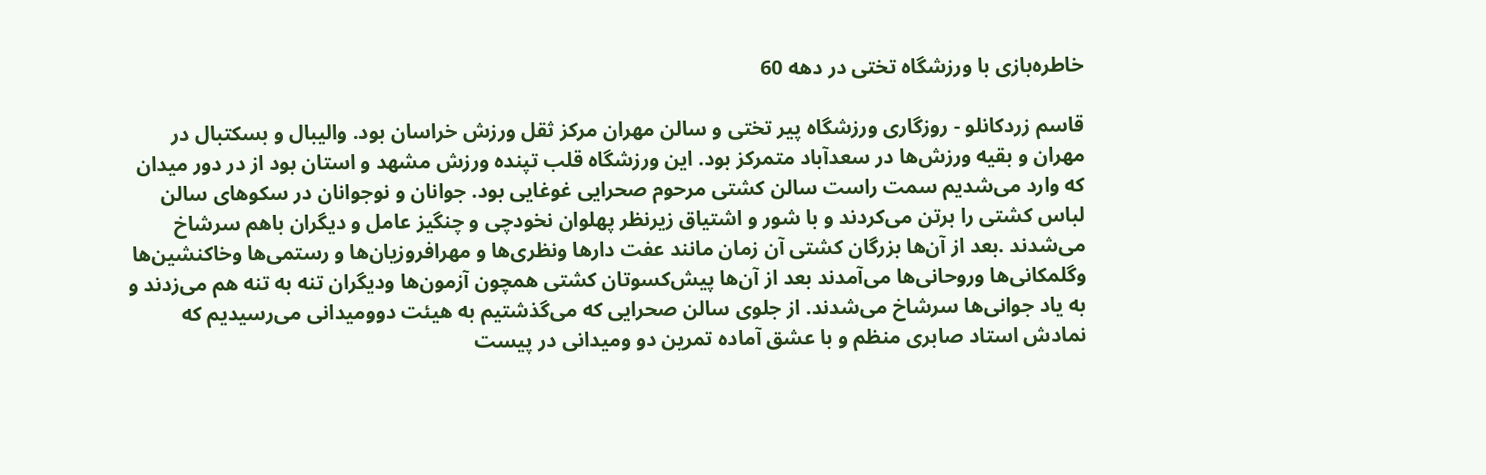خاطره‌بازی با ورزشگاه تختی در دهه 60

قاسم زردکانلو - روزگاری ورزشگاه پیر تختی و سالن مهران مرکز ثقل ورزش خراسان بود. والیبال و بسکتبال در مهران و بقیه ورزش‌ها در سعد‌آباد متمرکز بود. این ورزشگاه قلب تپنده ورزش مشهد و استان بود از در دور میدان که وارد می‌شدیم سمت راست سالن کشتی مرحوم صحرایی غوغایی بود. جوانان و نوجوانان در سکوهای سالن لباس کشتی را برتن می‌کردند و با شور و اشتیاق زیر‌نظر پهلوان نخودچی و چنگیز عامل و دیگران باهم سرشاخ می‌شدند .بعد از آن‌ها بزرگان کشتی آن زمان مانند عفت دارها ونظری‌ها و مهرافروزیان‌ها و رستمی‌ها وخاکنشین‌ها وگلمکانی‌ها وروحانی‌ها می‌آمدند بعد از آن‌ها پیش‌کسوتان کشتی همچون آزمون‌ها ودیگران تنه به تنه هم می‌زدند و به یاد جوانی‌ها سرشاخ می‌‌شدند. از جلوی سالن صحرایی که می‌گذشتیم به هیئت دوومیدانی می‌رسیدیم که نمادش استاد صابری منظم و با عشق آماده تمرین دو ومیدانی در پیست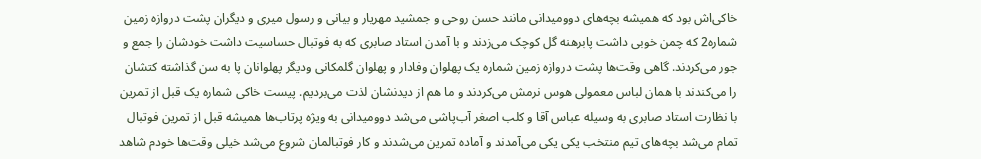خاکی‌اش بود که همیشه بچه‌های دو‌ومیدانی مانند حسن روحی و جمشید مهریار و بیانی و رسول میری و دیگران پشت دروازه زمین شماره2 که چمن خوبی داشت پابرهنه گل کوچک می‌زدند و با آمدن استاد صابری که به فوتبال حساسیت داشت خودشان را جمع و جور می‌کردند‌. گاهی وقت‌ها پشت دروازه زمین شماره یک پهلوان وفادار و پهلوان گلمکانی ودیگر پهلوانان پا به سن گذاشته کتشان را می‌کندند با همان لباس معمولی هوس نرمش می‌کردند و ما هم از دیدنشان لذت می‌بردیم. پیست خاکی شماره یک قبل از تمرین با نظارت استاد صابری به وسیله عباس آقا و کلب اصغر آب‌پاشی می‌شد دو‌ومیدانی به ویژه پرتاب‌ها همیشه قبل از تمرین فوتبال تمام می‌شد بچه‌های تیم منتخب یکی یکی می‌آمدند و آماده تمرین می‌شدند و کار فوتبالمان شروع می‌شد خیلی وقت‌ها خودم شاهد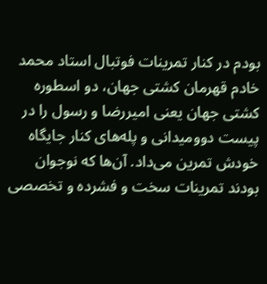بودم در کنار تمرینات فوتبال استاد محمد خادم قهرمان کشتی جهان، دو اسطوره کشتی جهان یعنی امیر‌رضا و رسول را در پیست دو‌ومیدانی و پله‌های کنار جایگاه خودش تمرین می‌داد. آن‌ها که نوجوان بودند تمرینات سخت و فشرده و تخصصی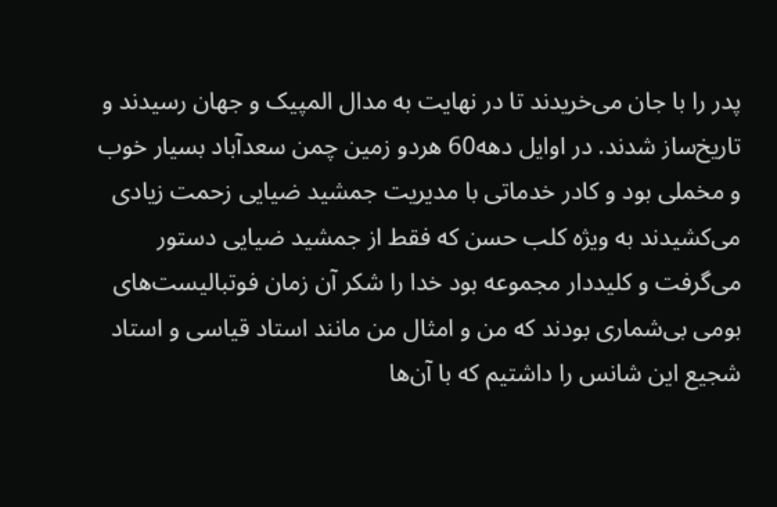پدر را با جان می‌خریدند تا در نهایت به مدال المپیک و جهان رسیدند و تاریخ‌ساز شدند‌‌. در اوایل دهه60 هردو زمین چمن سعدآباد بسیار خوب و مخملی بود و کادر خدماتی با مدیریت جمشید ضیایی زحمت زیادی می‌کشیدند به ویژه کلب حسن که فقط از جمشید ضیایی دستور می‌گرفت و کلید‌دار مجموعه بود خدا را شکر آن زمان فوتبالیست‌های بومی بی‌شماری بودند که من و امثال من مانند استاد قیاسی و استاد شجیع این شانس را داشتیم که با آن‌ها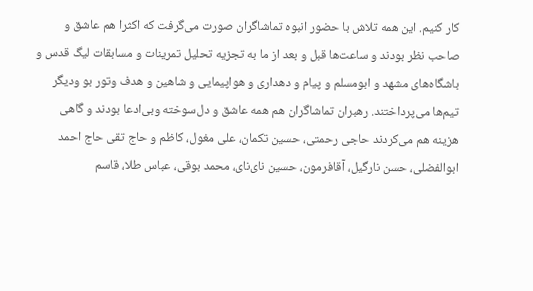کار کنیم‌. این همه تلاش با حضور انبوه تماشاگران صورت می‌گرفت که اکثرا هم عاشق و صاحب نظر بودند و ساعت‌ها قبل و بعد از ما به تجزیه تحلیل تمرینات و مسابقات لیگ قدس و باشگاه‌های مشهد و ابومسلم و پیام و دهداری و هواپیمایی و شاهین و هدف وتور بو ودیگر تیم‌ها می‌پرداختند‌. رهبران تماشاگران هم همه عاشق و دل‌سوخته وبی‌ادعا بودند و گاهی هزینه هم می‌کردند حاجی رحمتی‌، حسین تکمان‌، علی مغول‌، کاظم و حاج تقی حاج احمد ابوالفضلی‌، حسن نارگیل‌، آقافرمون‌، حسین نای‌نای‌، محمد بوقی‌، عباس طلا‌، قاسم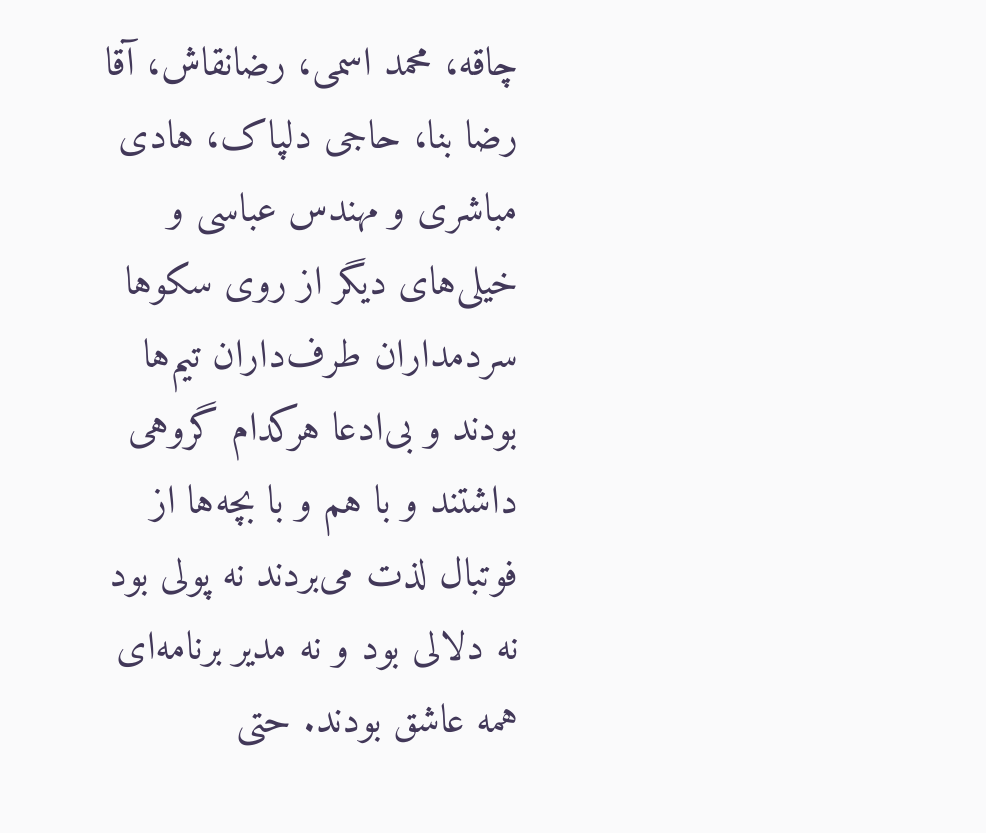چاقه‌، محمد اسمی‌، رضانقاش‌، آقا رضا بنا‌، حاجی دلپاک‌، هادی مباشری و مهندس عباسی و خیلی‌های دیگر از روی سکوها سردمداران طرف‌داران تیم‌ها بودند و بی‌ادعا هرکدام گروهی داشتند و با هم و با بچه‌ها از فوتبال لذت می‌بردند نه پولی بود نه دلالی بود و نه مدیر برنامه‌ای همه عاشق بودند. حتی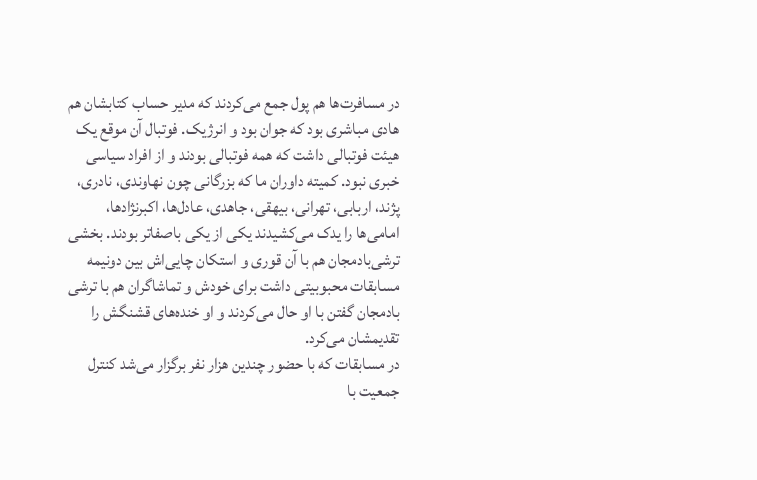در مسافرت‌ها هم پول جمع می‌کردند که مدیر حساب کتابشان هم هادی مباشری بود که جوان بود و انرژیک. فوتبال آن موقع یک هیئت فوتبالی داشت که همه فوتبالی بودند و از افراد سیاسی خبری نبود‌. کمیته داوران ما که بزرگانی چون نهاوندی‌، نادری‌، پژند‌، اربابی‌، تهرانی‌، بیهقی‌، جاهدی‌، عادل‌ها، اکبرنژادها‌، امامی‌ها را یدک می‌کشیدند یکی از یکی با‌صفاتر بودند. بخشی‌ ترشی‌بادمجان هم با آن قوری و استکان چایی‌اش بین دونیمه مسابقات محبوبیتی داشت برای خودش و تماشاگران هم با ترشی بادمجان گفتن با او حال می‌کردند و او خنده‌های قشنگش را تقدیمشان می‌کرد.
در مسابقات که با حضور چندین هزار نفر برگزار می‌شد کنترل جمعیت با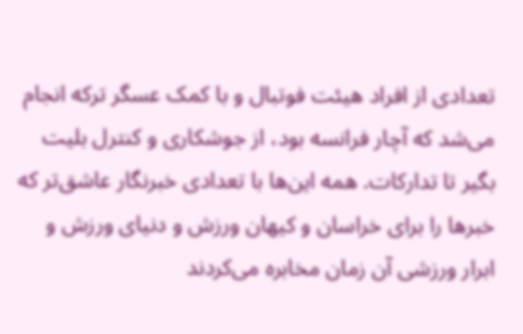تعدادی از افراد هیئت فوتبال و با کمک عسگر ترکه انجام می‌شد که آچار فرانسه بود‌، از جوشکاری و کنترل بلیت بگیر تا تدارکات. همه این‌ها با تعدادی خبرنگار عاشق‌تر که خبرها را برای خراسان و کیهان ورزش و دنیای ورزش و ابرار ورزشی آن زمان مخابره می‌کردند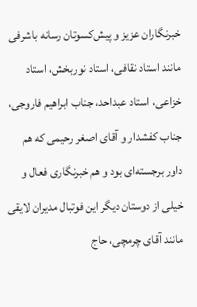خبرنگاران عزیز و پیش‌کسوتان رسانه باشرفی مانند استاد نقافی‌، استاد نوربخش، استاد خزاعی، استاد عبداحد‌، جناب ابراهیم فاروجی، جناب کفشدار و آقای اصغر رحیمی که هم داور برجسته‌ای بود و هم خبرنگار‌ی فعال و خیلی از دوستان دیگر این فوتبال مدیران لایقی مانند آقای چرمچی، حاج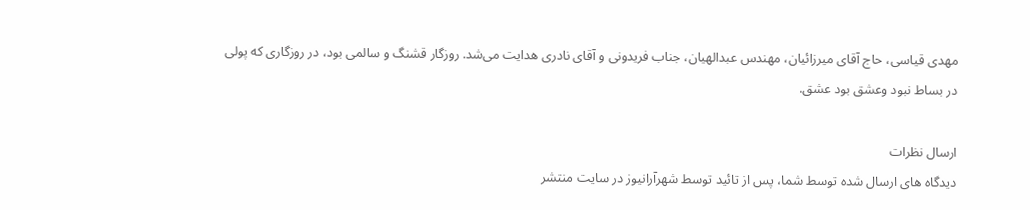مهدی قیاسی، حاج آقای میرزائیان‌، مهندس عبدالهیان‌، جناب فریدونی و آقای نادری هدایت می‌شد. روزگار قشنگ و سالمی بود، در روزگاری که پولی در بساط نبود وعشق بود عشق.

ارسال نظرات
دیدگاه های ارسال شده توسط شما، پس از تائید توسط شهرآرانیوز در سایت منتشر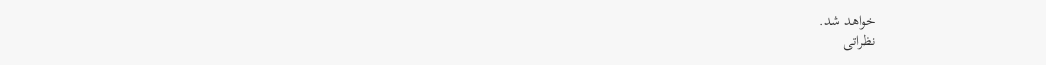خواهد شد.
نظراتی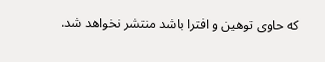که حاوی توهین و افترا باشد منتشر نخواهد شد.